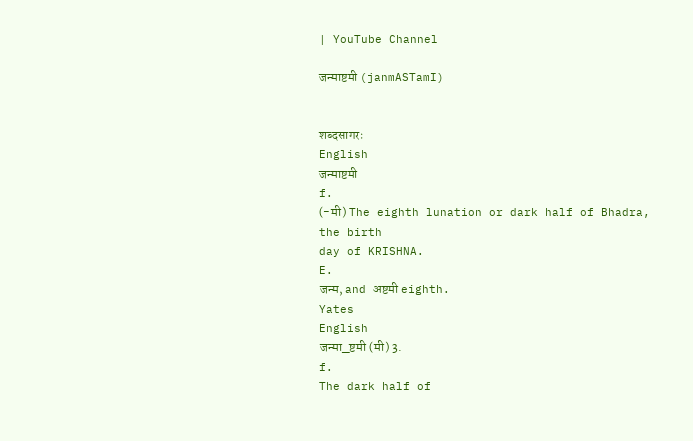| YouTube Channel

जन्माष्टमी (janmASTamI)


शब्दसागरः
English
जन्माष्टमी
f.
(-मी) The eighth lunation or dark half of Bhadra, the birth
day of KRISHNA.
E.
जन्म, and अष्टमी eighth.
Yates
English
जन्मा_ष्टमी (मी) 3.
f.
The dark half of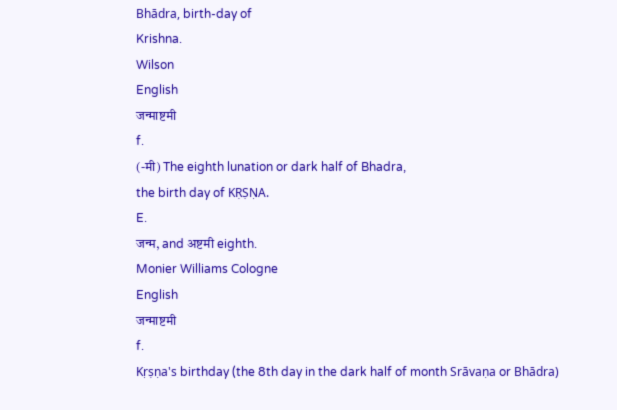Bhādra, birth-day of
Krishna.
Wilson
English
जन्माष्टमी
f.
(-मी) The eighth lunation or dark half of Bhadra,
the birth day of KṚṢṆA.
E.
जन्म, and अष्टमी eighth.
Monier Williams Cologne
English
जन्माष्टमी
f.
Kṛṣṇa's birthday (the 8th day in the dark half of month Srāvaṇa or Bhādra)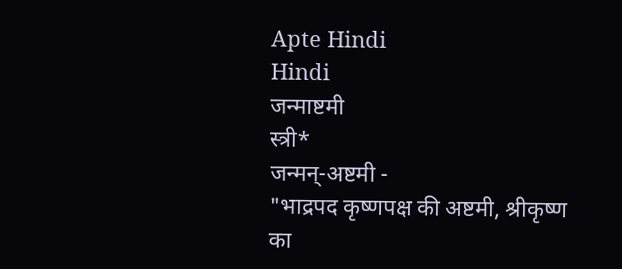Apte Hindi
Hindi
जन्माष्टमी
स्त्री*
जन्मन्-अष्टमी -
"भाद्रपद कृष्णपक्ष की अष्टमी, श्रीकृष्ण का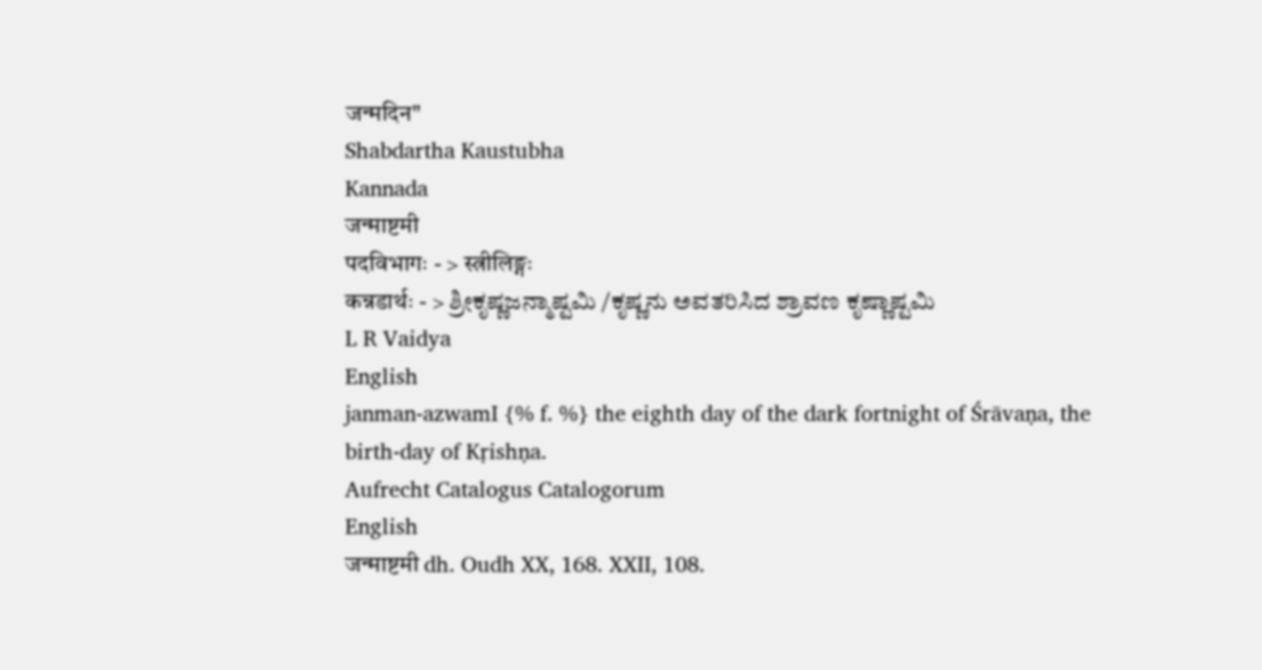जन्मदिन"
Shabdartha Kaustubha
Kannada
जन्माष्टमी
पदविभागः - > स्त्रीलिङ्गः
कन्नडार्थः - > ಶ್ರೀಕೃಷ್ಣಜನ್ಮಾಷ್ಟಮಿ /ಕೃಷ್ಣನು ಅವತರಿಸಿದ ಶ್ರಾವಣ ಕೃಷ್ಣಾಷ್ಟಮಿ
L R Vaidya
English
janman-azwamI {% f. %} the eighth day of the dark fortnight of Śrāvaṇa, the birth-day of Kṛishṇa.
Aufrecht Catalogus Catalogorum
English
जन्माष्टमी dh. Oudh XX, 168. XXII, 108.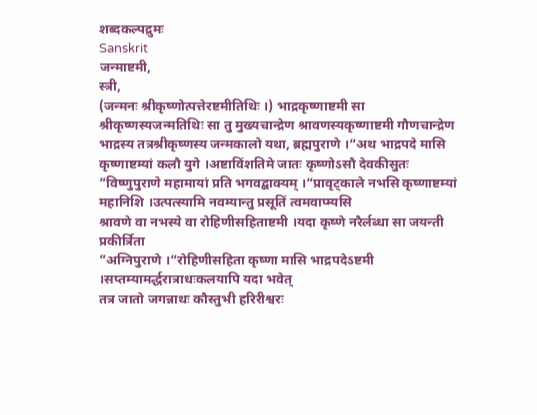शब्दकल्पद्रुमः
Sanskrit
जन्माष्टमी,
स्त्री,
(जन्मनः श्रीकृष्णोत्पत्तेरष्टमीतिथिः ।) भाद्रकृष्णाष्टमी सा श्रीकृष्णस्यजन्मतिथिः सा तु मुख्यचान्द्रेण श्रावणस्यकृष्णाष्टमी गौणचान्द्रेण भाद्रस्य तत्रश्रीकृष्णस्य जन्मकालो यथा, ब्रह्मपुराणे ।“अथ भाद्रपदे मासि कृष्णाष्टम्यां कलौ युगे ।अष्टाविंशतिमे जातः कृष्णोऽसौ देवकीसुतः
”विष्णुपुराणे महामायां प्रति भगवद्बाक्यम् ।“प्रावृट्काले नभसि कृष्णाष्टम्यां महानिशि ।उत्पत्स्यामि नवम्यान्तु प्रसूतिं त्वमवाप्म्यसि
श्रावणे वा नभस्ये वा रोहिणीसहिताष्टमी ।यदा कृष्णे नरैर्लब्धा सा जयन्ती प्रकीर्त्रिता
”अग्निपुराणे ।“रोहिणीसहिता कृष्णा मासि भाद्रपदेऽष्टमी ।सप्तम्यामर्द्धरात्राधःकलयापि यदा भवेत्
तत्र जातो जगन्नाथः कौस्तुभी हरिरीश्वरः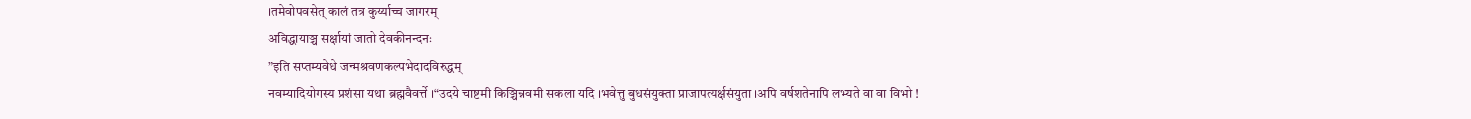।तमेवोपवसेत् कालं तत्र कुर्य्याच्च जागरम्
अविद्धायाञ्च सर्क्षायां जातो देवकीनन्दनः
”इति सप्तम्यवेधे जन्मश्रवणकल्पभेदादविरुद्धम्
नवम्यादियोगस्य प्रशंसा यथा ब्रह्मवैवर्त्ते ।“उदये चाष्टमी किञ्चिन्नवमी सकला यदि ।भवेत्तु बुधसंयुक्ता प्राजापत्यर्क्षसंयुता ।अपि वर्षशतेनापि लभ्यते वा वा विभो !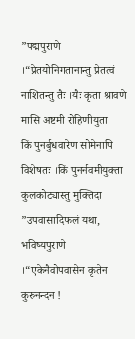”पद्मपुराणे ।“प्रेतयोनिगतानान्तु प्रेतत्वं नाशितन्तु तैः ।यैः कृता श्रावणे मासि अष्टमी रोहिणीयुता
किं पुनर्बुधवारेण सोमेनापि विशेषतः ।किं पुनर्नवमीयुक्ता कुलकोट्यास्तु मुक्तिदा
”उपवासादिफलं यथा, भविष्यपुराणे ।“एकेनैवोपवासेन कृतेन कुरुनन्दन !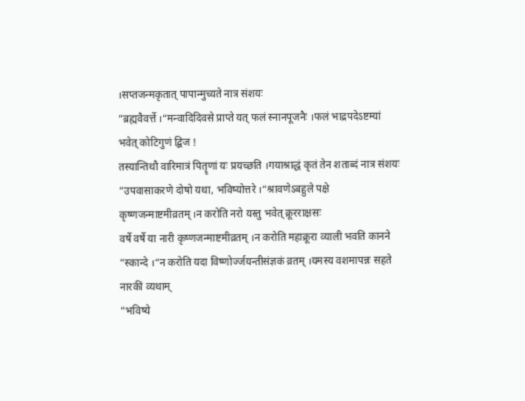।सप्तजन्मकृतात् पापान्मुच्यते नात्र संशयः
”ब्रह्मवैवर्त्ते ।“मन्वादिदिवसे प्राप्ते यत् फलं स्नानपूजनैः ।फलं भाद्रपदेऽष्टम्यां भवेत् कोटिगुणं द्बिज !
तस्यान्तिथौ वारिमात्रं पितॄणां यः प्रयच्छति ।गयाश्राद्धं कृतं तेन शताब्दं नात्र संशयः
”उपवासाकरणे दोषो यथा, भविष्योत्तरे ।“श्रावणेऽबहुले पक्षे कृष्णजन्माष्टमीव्रतम् ।न करोति नरो यस्तु भवेत् क्रूरराक्षसः
वर्षे वर्षे या नारी कृष्णजन्माष्टमीव्रतम् ।न करोति महाक्रूरा व्याली भवति कानने
”स्कान्दे ।“न करोति यदा विष्णोर्ज्जयन्तीसंज्ञकं व्रतम् ।यमस्य वशमापन्नः सहते नारकीं व्यथाम्
”भविष्ये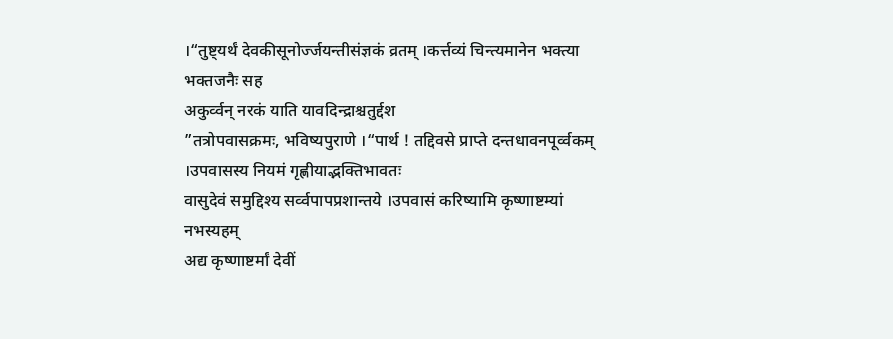।“तुष्ट्यर्थं देवकीसूनोर्ज्जयन्तीसंज्ञकं व्रतम् ।कर्त्तव्यं चिन्त्यमानेन भक्त्या भक्तजनैः सह
अकुर्व्वन् नरकं याति यावदिन्द्राश्चतुर्द्दश
”तत्रोपवासक्रमः, भविष्यपुराणे ।“पार्थ ! तद्दिवसे प्राप्ते दन्तधावनपूर्व्वकम् ।उपवासस्य नियमं गृह्णीयाद्भक्तिभावतः
वासुदेवं समुद्दिश्य सर्व्वपापप्रशान्तये ।उपवासं करिष्यामि कृष्णाष्टम्यां नभस्यहम्
अद्य कृष्णाष्टर्मां देवीं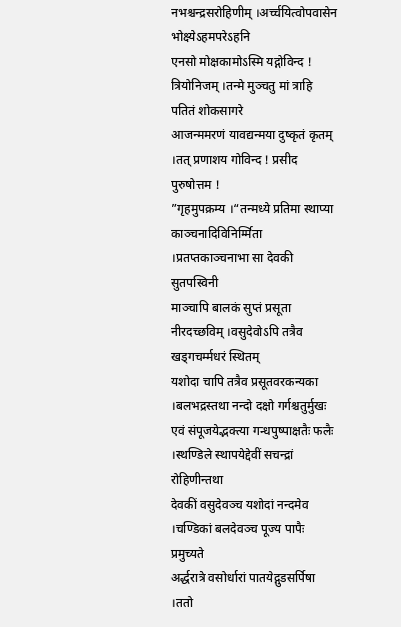नभश्चन्द्रसरोहिणीम् ।अर्च्चयित्वोपवासेन भोक्ष्येऽहमपरेऽहनि
एनसो मोक्षकामोऽस्मि यद्गोविन्द ! त्रियोनिजम् ।तन्मे मुञ्चतु मां त्राहि पतितं शोकसागरे
आजन्ममरणं यावद्यन्मया दुष्कृतं कृतम् ।तत् प्रणाशय गोविन्द ! प्रसीद पुरुषोत्तम !
”गृहमुपक्रम्य ।“तन्मध्ये प्रतिमा स्थाप्या काञ्चनादिविनिर्म्मिता ।प्रतप्तकाञ्चनाभा सा देवकी सुतपस्विनी
माञ्चापि बालकं सुप्तं प्रसूता नीरदच्छविम् ।वसुदेवोऽपि तत्रैव खड्गचर्म्मधरं स्थितम्
यशोदा चापि तत्रैव प्रसूतवरकन्यका ।बलभद्रस्तथा नन्दो दक्षो गर्गश्चतुर्मुखः
एवं संपूजयेद्भक्त्या गन्धपुष्पाक्षतैः फलैः ।स्थण्डिले स्थापयेद्देवीं सचन्द्रां रोहिणीन्तथा
देवकीं वसुदेवञ्च यशोदां नन्दमेव ।चण्डिकां बलदेवञ्च पूज्य पापैः प्रमुच्यते
अर्द्धरात्रे वसोर्धारां पातयेद्गुडसर्पिषा ।ततो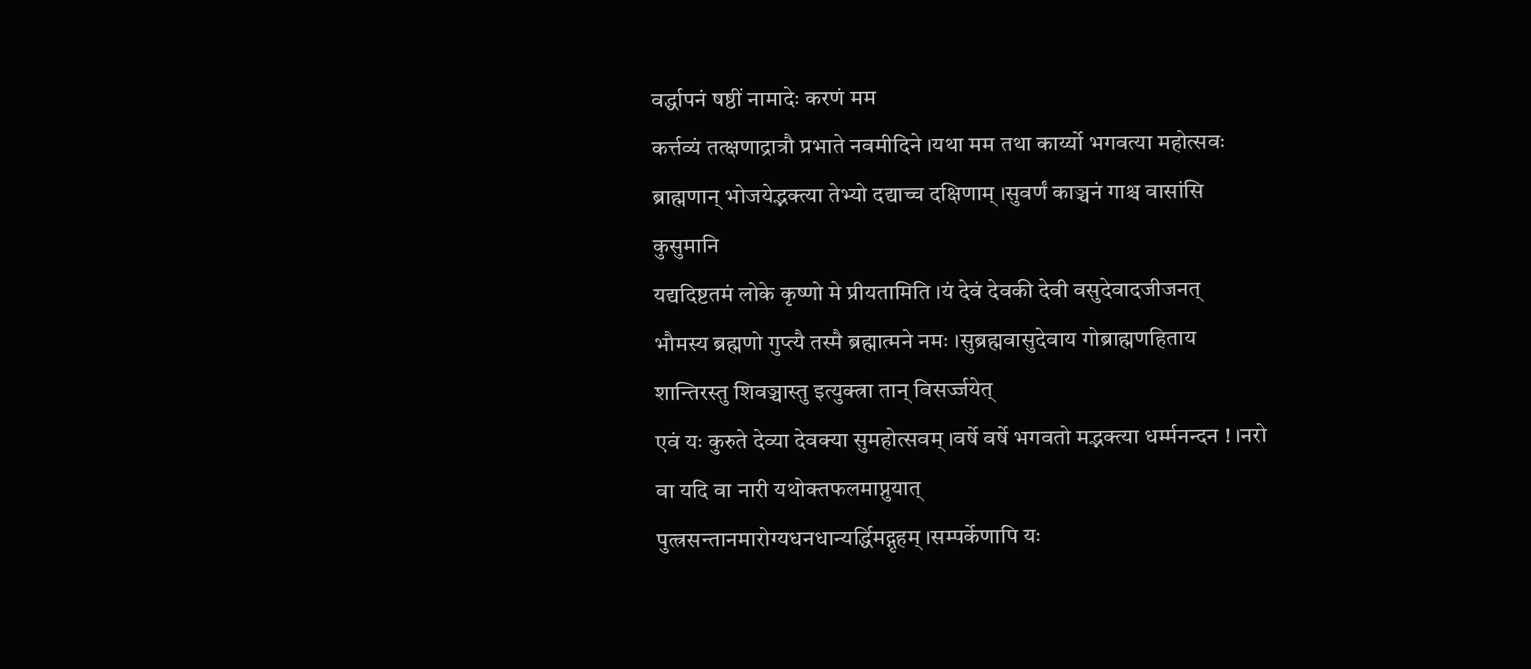वर्द्धापनं षष्ठीं नामादेः करणं मम
कर्त्तव्यं तत्क्षणाद्रात्रौ प्रभाते नवमीदिने ।यथा मम तथा कार्य्यो भगवत्या महोत्सवः
ब्राह्मणान् भोजयेद्भक्त्या तेभ्यो दद्याच्च दक्षिणाम् ।सुवर्णं काञ्चनं गाश्च वासांसि कुसुमानि
यद्यदिष्टतमं लोके कृष्णो मे प्रीयतामिति ।यं देवं देवकी देवी वसुदेवादजीजनत्
भौमस्य ब्रह्मणो गुप्त्यै तस्मै ब्रह्मात्मने नमः ।सुब्रह्मवासुदेवाय गोब्राह्मणहिताय
शान्तिरस्तु शिवञ्चास्तु इत्युक्त्रा तान् विसर्ज्जयेत्
एवं यः कुरुते देव्या देवक्या सुमहोत्सवम् ।वर्षे वर्षे भगवतो मद्भक्त्या धर्म्मनन्दन ! ।नरो वा यदि वा नारी यथोक्तफलमाप्नुयात्
पुत्त्रसन्तानमारोग्यधनधान्यर्द्धिमद्गृहम् ।सम्पर्केणापि यः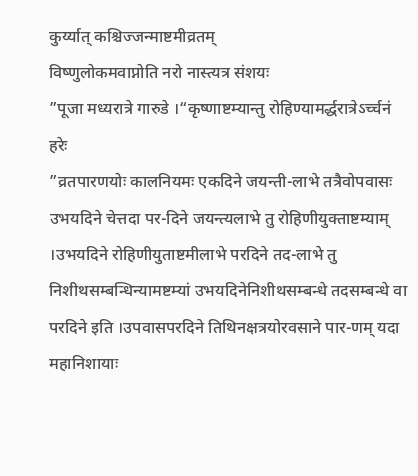कुर्य्यात् कश्चिज्जन्माष्टमीव्रतम्
विष्णुलोकमवाप्नोति नरो नास्त्यत्र संशयः
”पूजा मध्यरात्रे गारुडे ।“कृष्णाष्टम्यान्तु रोहिण्यामर्द्धरात्रेऽर्च्चनं हरेः
”व्रतपारणयोः कालनियमः एकदिने जयन्ती-लाभे तत्रैवोपवासः उभयदिने चेत्तदा पर-दिने जयन्त्यलाभे तु रोहिणीयुक्ताष्टम्याम् ।उभयदिने रोहिणीयुताष्टमीलाभे परदिने तद-लाभे तु निशीथसम्बन्धिन्यामष्टम्यां उभयदिनेनिशीथसम्बन्धे तदसम्बन्धे वा परदिने इति ।उपवासपरदिने तिथिनक्षत्रयोरवसाने पार-णम् यदा महानिशायाः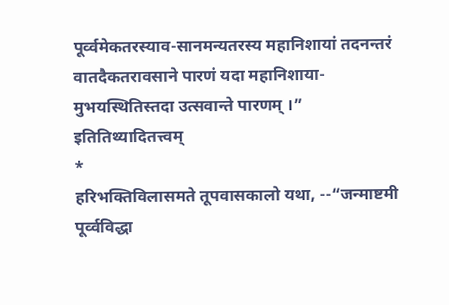पूर्व्वमेकतरस्याव-सानमन्यतरस्य महानिशायां तदनन्तरं वातदैकतरावसाने पारणं यदा महानिशाया-मुभयस्थितिस्तदा उत्सवान्ते पारणम् ।” इतितिथ्यादितत्त्वम्
*
हरिभक्तिविलासमते तूपवासकालो यथा, --“जन्माष्टमी पूर्व्वविद्धा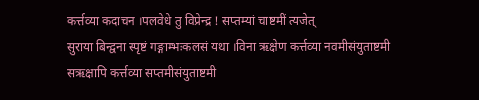कर्त्तव्या कदाचन ।पलवेधे तु विप्रेन्द्र ! सप्तम्यां चाष्टमीं त्यजेत्
सुराया बिन्द्वना स्पृष्टं गङ्गाम्भःकलसं यथा ।विना ऋक्षेण कर्त्तव्या नवमीसंयुताष्टमी
सऋक्षापि कर्त्तव्या सप्तमीसंयुताष्टमी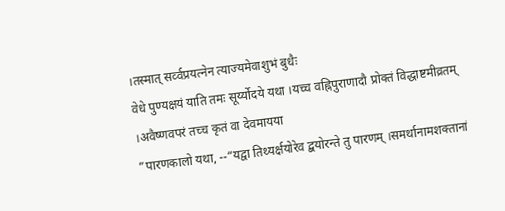।तस्मात् सर्व्वप्रयत्नेन त्याज्यमेवाशुभं बुधैः
वेधे पुण्यक्षयं याति तमः सूर्य्योदये यथा ।यच्च वह्निपुराणादौ प्रोक्तं विद्धाष्टमीव्रतम् ।अवैष्णवपरं तच्च कृतं वा देवमायया
”पारणकालो यथा, --“यद्वा तिथ्यर्क्षयोरेव द्बयोरन्ते तु पारणम् ।समर्थानामशक्तानां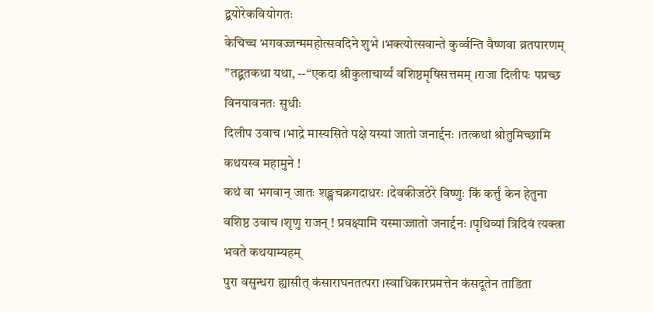द्बयोरेकवियोगतः
केचिच्च भगवज्जन्ममहोत्सवदिने शुभे ।भक्त्योत्सवान्ते कुर्व्वन्ति वैष्णवा व्रतपारणम्
”तद्ब्रतकथा यथा, --“एकदा श्रीकुलाचार्य्यं वशिष्ठमृषिसत्तमम् ।राजा दिलीपः पप्रच्छ विनयावनतः सुधीः
दिलीप उवाच ।भाद्रे मास्यसिते पक्षे यस्यां जातो जनार्द्दनः ।तत्कथां श्रोतुमिच्छामि कथयस्व महामुने !
कथं वा भगवान् जातः शङ्खचक्रगदाधरः ।देवकीजठेरे विष्णुः किं कर्त्तुं केन हेतुना
वशिष्ठ उवाच ।शृणु राजन् ! प्रवक्ष्यामि यस्माज्जातो जनार्द्दनः ।पृथिव्यां त्रिदिवं त्यक्त्रा भवते कथयाम्यहम्
पुरा वसुन्धरा ह्यासीत् कंसाराघनतत्परा ।स्वाधिकारप्रमत्तेन कंसदूतेन ताडिता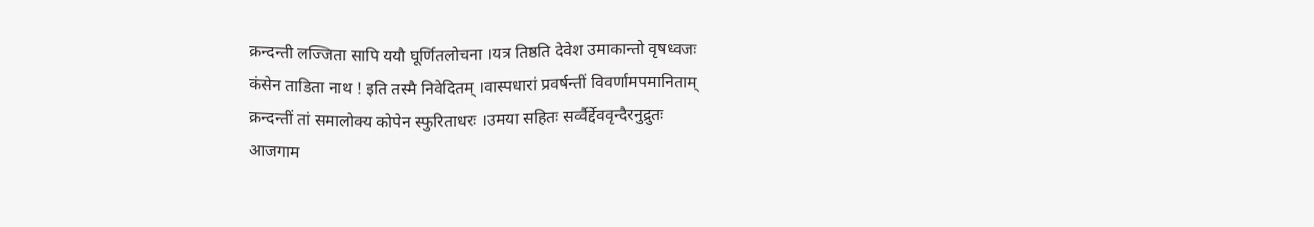क्रन्दन्ती लज्जिता सापि ययौ घूर्णितलोचना ।यत्र तिष्ठति देवेश उमाकान्तो वृषध्वजः
कंसेन ताडिता नाथ ! इति तस्मै निवेदितम् ।वास्पधारां प्रवर्षन्तीं विवर्णामपमानिताम्
क्रन्दन्तीं तां समालोक्य कोपेन स्फुरिताधरः ।उमया सहितः सर्व्वैर्द्देववृन्दैरनुद्रुतः
आजगाम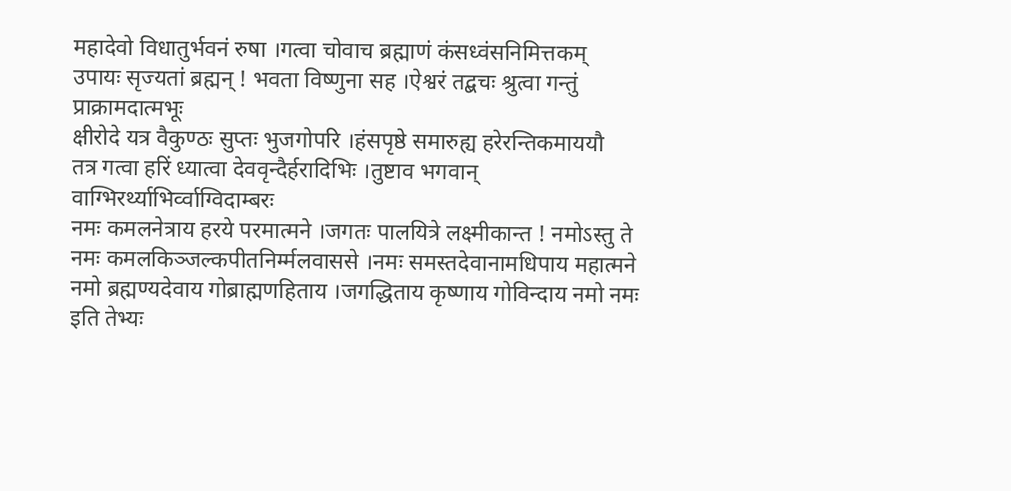महादेवो विधातुर्भवनं रुषा ।गत्वा चोवाच ब्रह्माणं कंसध्वंसनिमित्तकम्
उपायः सृज्यतां ब्रह्मन् ! भवता विष्णुना सह ।ऐश्वरं तद्बचः श्रुत्वा गन्तुं प्राक्रामदात्मभूः
क्षीरोदे यत्र वैकुण्ठः सुप्तः भुजगोपरि ।हंसपृष्ठे समारुह्य हरेरन्तिकमाययौ
तत्र गत्वा हरिं ध्यात्वा देववृन्दैर्हरादिभिः ।तुष्टाव भगवान् वाग्भिरर्थ्याभिर्व्वाग्विदाम्बरः
नमः कमलनेत्राय हरये परमात्मने ।जगतः पालयित्रे लक्ष्मीकान्त ! नमोऽस्तु ते
नमः कमलकिञ्जल्कपीतनिर्म्मलवाससे ।नमः समस्तदेवानामधिपाय महात्मने
नमो ब्रह्मण्यदेवाय गोब्राह्मणहिताय ।जगद्धिताय कृष्णाय गोविन्दाय नमो नमः
इति तेभ्यः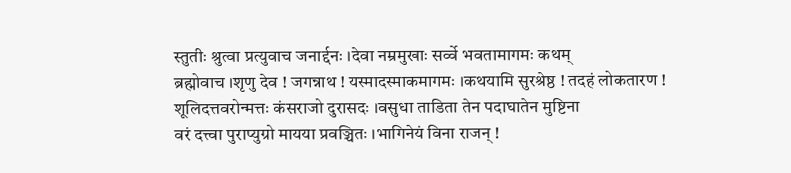स्तुतीः श्रुत्वा प्रत्युवाच जनार्द्दनः ।देवा नम्रमुखाः सर्व्वे भवतामागमः कथम्
ब्रह्मोवाच ।शृणु देव ! जगन्नाथ ! यस्मादस्माकमागमः ।कथयामि सुरश्रेष्ठ ! तदहं लोकतारण !
शूलिदत्तवरोन्मत्तः कंसराजो दुरासदः ।वसुधा ताडिता तेन पदाघातेन मुष्टिना
वरं दत्त्वा पुराप्युग्रो मायया प्रवञ्चितः ।भागिनेयं विना राजन् !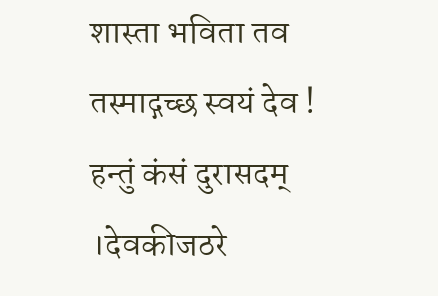शास्ता भविता तव
तस्माद्गच्छ स्वयं देव ! हन्तुं कंसं दुरासदम् ।देवकीजठरे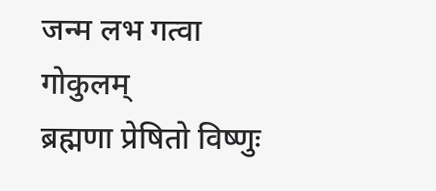जन्म लभ गत्वा गोकुलम्
ब्रह्मणा प्रेषितो विष्णुः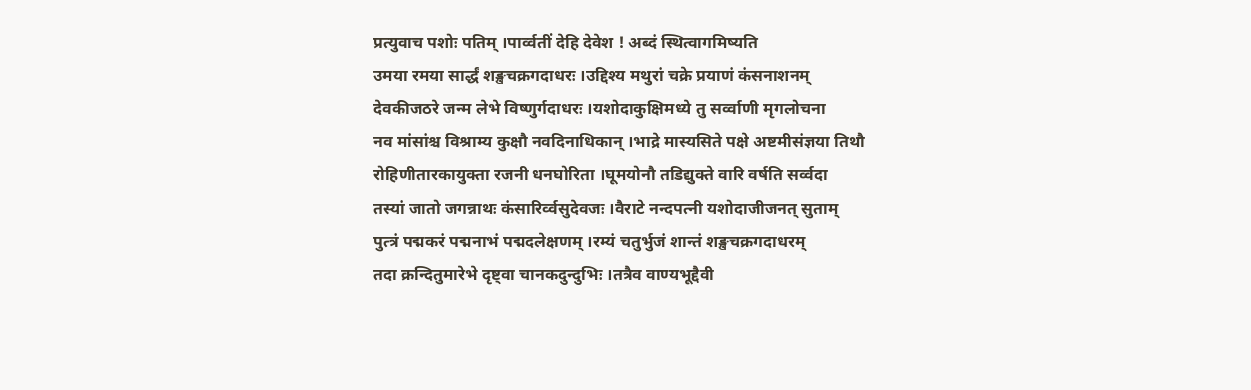प्रत्युवाच पशोः पतिम् ।पार्व्वतीं देहि देवेश ! अब्दं स्थित्वागमिष्यति
उमया रमया सार्द्धं शङ्खचक्रगदाधरः ।उद्दिश्य मथुरां चक्रे प्रयाणं कंसनाशनम्
देवकीजठरे जन्म लेभे विष्णुर्गदाधरः ।यशोदाकुक्षिमध्ये तु सर्व्वाणी मृगलोचना
नव मांसांश्च विश्राम्य कुक्षौ नवदिनाधिकान् ।भाद्रे मास्यसिते पक्षे अष्टमीसंज्ञया तिथौ
रोहिणीतारकायुक्ता रजनी धनघोरिता ।घूमयोनौ तडिद्युक्ते वारि वर्षति सर्व्वदा
तस्यां जातो जगन्नाथः कंसारिर्व्वसुदेवजः ।वैराटे नन्दपत्नी यशोदाजीजनत् सुताम्
पुत्त्रं पद्मकरं पद्मनाभं पद्मदलेक्षणम् ।रम्यं चतुर्भुजं शान्तं शङ्खचक्रगदाधरम्
तदा क्रन्दितुमारेभे दृष्ट्वा चानकदुन्दुभिः ।तत्रैव वाण्यभूद्दैवी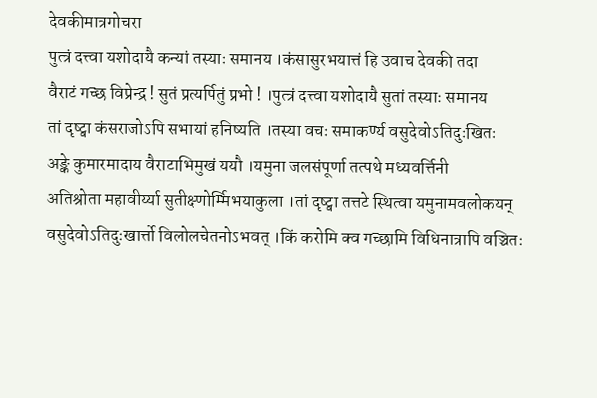देवकीमात्रगोचरा
पुत्त्रं दत्त्वा यशोदायै कन्यां तस्याः समानय ।कंसासुरभयात्तं हि उवाच देवकी तदा
वैराटं गच्छ विप्रेन्द्र ! सुतं प्रत्यर्पितुं प्रभो ! ।पुत्त्रं दत्त्वा यशोदायै सुतां तस्याः समानय
तां दृष्ट्वा कंसराजोऽपि सभायां हनिष्यति ।तस्या वचः समाकर्ण्य वसुदेवोऽतिदुःखितः
अङ्के कुमारमादाय वैराटाभिमुखं ययौ ।यमुना जलसंपूर्णा तत्पथे मध्यवर्त्तिनी
अतिश्रोता महावीर्य्या सुतीक्ष्णोर्म्मिभयाकुला ।तां दृष्ट्वा तत्तटे स्थित्वा यमुनामवलोकयन्
वसुदेवोऽतिदुःखार्त्तो विलोलचेतनोऽभवत् ।किं करोमि क्व गच्छामि विधिनात्रापि वञ्चितः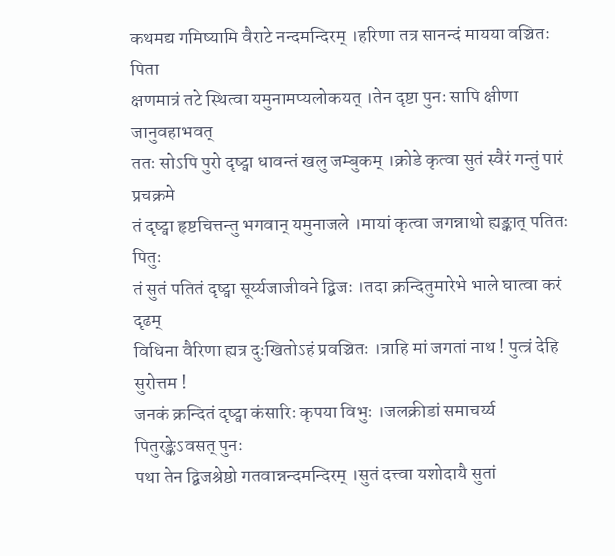कथमद्य गमिष्यामि वैराटे नन्दमन्दिरम् ।हरिणा तत्र सानन्दं मायया वञ्चितः पिता
क्षणमात्रं तटे स्थित्वा यमुनामप्यलोकयत् ।तेन दृष्टा पुनः सापि क्षीणा जानुवहाभवत्
ततः सोऽपि पुरो दृष्ट्वा धावन्तं खलु जम्बुकम् ।क्रोडे कृत्वा सुतं स्वैरं गन्तुं पारं प्रचक्रमे
तं दृष्ट्वा हृष्टचित्तन्तु भगवान् यमुनाजले ।मायां कृत्वा जगन्नाथो ह्यङ्कात् पतितः पितुः
तं सुतं पतितं दृष्ट्वा सूर्य्यजाजीवने द्बिजः ।तदा क्रन्दितुमारेभे भाले घात्वा करं दृढम्
विधिना वैरिणा ह्यत्र दुःखितोऽहं प्रवञ्चितः ।त्राहि मां जगतां नाथ ! पुत्त्रं देहि सुरोत्तम !
जनकं क्रन्दितं दृष्ट्वा कंसारिः कृपया विभुः ।जलक्रीडां समाचर्य्य पितुरङ्केऽवसत् पुनः
पथा तेन द्बिजश्रेष्ठो गतवान्नन्दमन्दिरम् ।सुतं दत्त्वा यशोदायै सुतां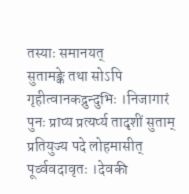तस्याः समानयत्
सुतामङ्के तथा सोऽपि गृहीत्वानकद्रुन्दुभिः ।निजागारं पुनः प्राप्य प्रत्यर्प्य तादृशीं सुताम्
प्रतियुज्य पदे लोहमासीत् पूर्व्ववदावृतः ।देवकी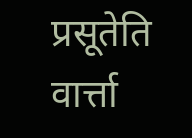प्रसूतेति वार्त्ता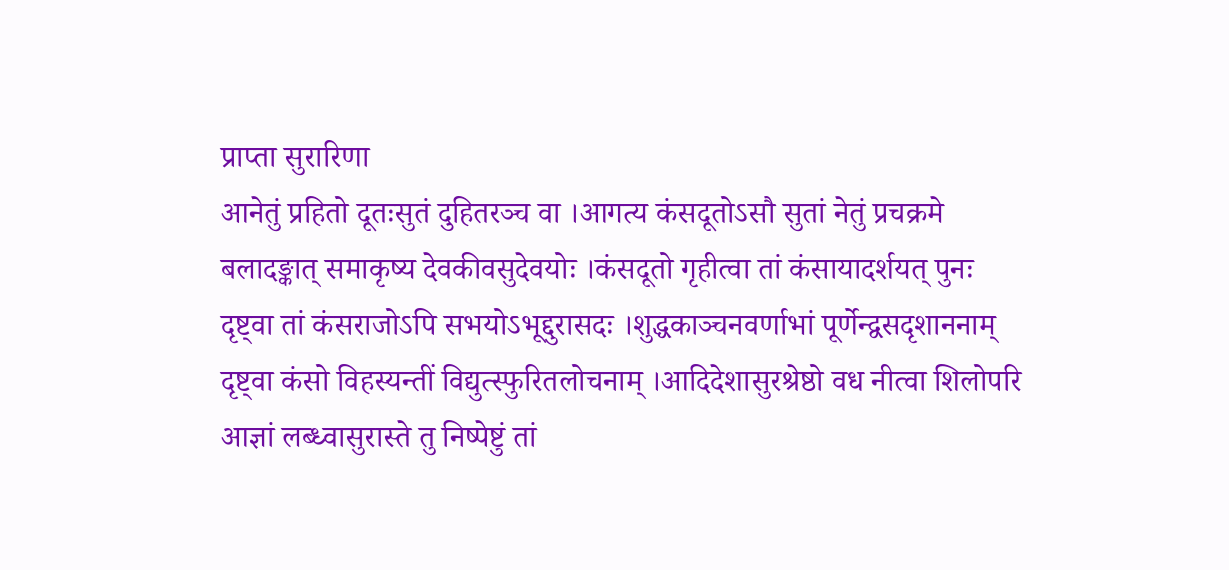प्राप्ता सुरारिणा
आनेतुं प्रहितो दूतःसुतं दुहितरञ्च वा ।आगत्य कंसदूतोऽसौ सुतां नेतुं प्रचक्रमे
बलादङ्कात् समाकृष्य देवकीवसुदेवयोः ।कंसदूतो गृहीत्वा तां कंसायादर्शयत् पुनः
दृष्ट्वा तां कंसराजोऽपि सभयोऽभूद्दुरासदः ।शुद्धकाञ्चनवर्णाभां पूर्णेन्द्वसदृशाननाम्
दृष्ट्वा कंसो विहस्यन्तीं विद्युत्स्फुरितलोचनाम् ।आदिदेशासुरश्रेष्ठो वध नीत्वा शिलोपरि
आज्ञां लब्ध्वासुरास्ते तु निष्पेष्टुं तां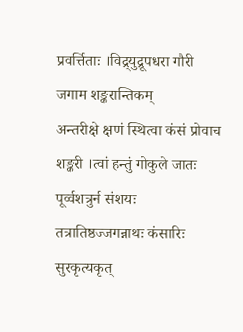प्रवर्त्तिताः ।विद्र्युद्रूपधरा गौरी जगाम शङ्करान्तिकम्
अन्तरीक्षे क्षणं स्थित्वा कंसं प्रोवाच शङ्करी ।त्वां हन्तुं गोकुले जातः पूर्व्वशत्रुर्न संशयः
तत्रातिष्ठज्जगन्नाथः कंसारिः सुरकृत्यकृत्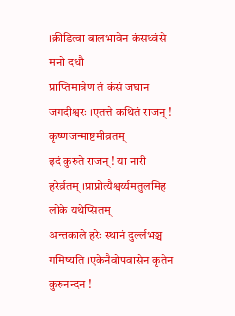।क्रीडित्वा बालभावेन कंसध्वंसे मनो दधौ
प्राप्तिमात्रेण तं कंसं जघान जगदीश्वरः ।एतत्ते कथितं राजन् ! कृष्णजन्माष्टमीव्रतम्
इदं कुरुते राजन् ! या नारी हरेर्व्रतम् ।प्राप्नोत्यैश्वर्य्यमतुलमिह लोके यथेप्सितम्
अन्तकाले हरेः स्थानं दुर्ल्लभञ्च गमिष्यति ।एकेनैवोपवासेन कृतेन कुरुनन्दन !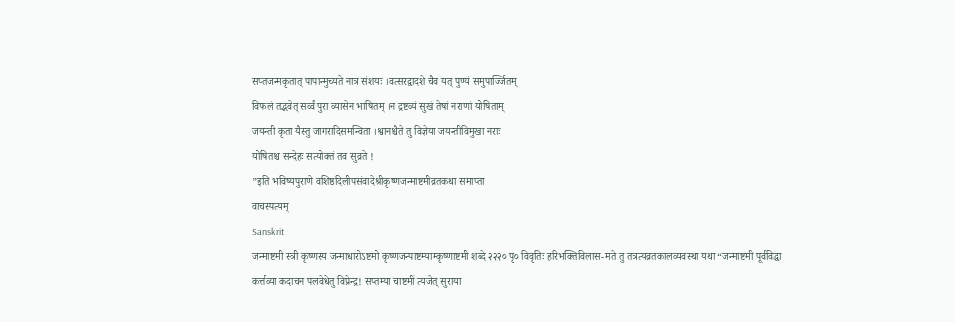सप्तजन्मकृतात् पापान्मुच्यते नात्र संशयः ।वत्सरद्वादशे चैव यत् पुण्यं समुपार्ज्जितम्
विफलं तद्भवेत् सर्व्वं पुरा व्यासेन भाषितम् ।न द्रष्टव्यं सुखं तेषां नराणां योषिताम्
जयन्ती कृता यैस्तु जागरादिसमन्विता ।श्वानश्चैते तु विज्ञेया जयन्तीविमुखा नराः
योषितश्च सन्देहः सत्योक्तं तव सुव्रते !
”इति भविष्यपुराणे वशिष्ठदिलीपसंवादेश्रीकृष्णजन्माष्टमीव्रतकथा समाप्ता
वाचस्पत्यम्
Sanskrit
जन्माष्टमी स्त्री कृष्णस्य जन्माधारोऽष्टमो कृष्णजन्पाष्टम्याम्कृष्णाष्टमी शब्दे २२२० पृ० विवृतिः हरिभक्तिविलास-मते तु तत्रत्यव्रतकालव्यवस्था यथा“जन्माष्टमी पूर्वविद्धा कर्त्तव्या कदाचन पलवेधेतु विप्रेन्द्र! सप्तम्या चाष्टमीं त्यजेत् सुराया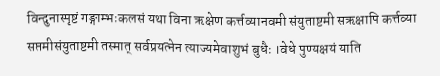विन्दुनास्पृष्टं गङ्गाम्भःकलसं यथा विना ऋक्षेण कर्त्तव्यानवमी संयुताष्टमी सऋक्षापि कर्त्तव्या सप्तमीसंयुताष्टमी तस्मात् सर्वप्रयत्नेन त्याज्यमेवाशुभं बुधैः ।वेधे पुण्यक्षयं याति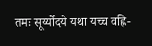तमः सूर्य्योदये यथा यच्च वह्नि-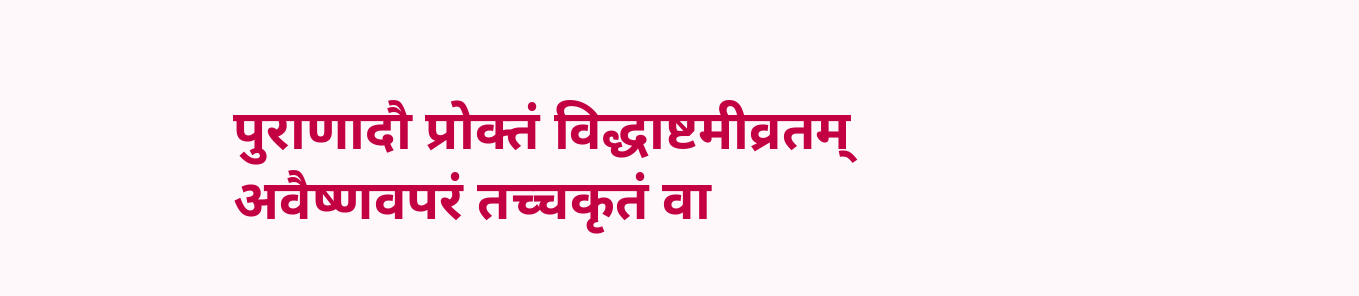पुराणादौ प्रोक्तं विद्धाष्टमीव्रतम् अवैष्णवपरं तच्चकृतं वा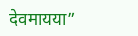देवमायया”